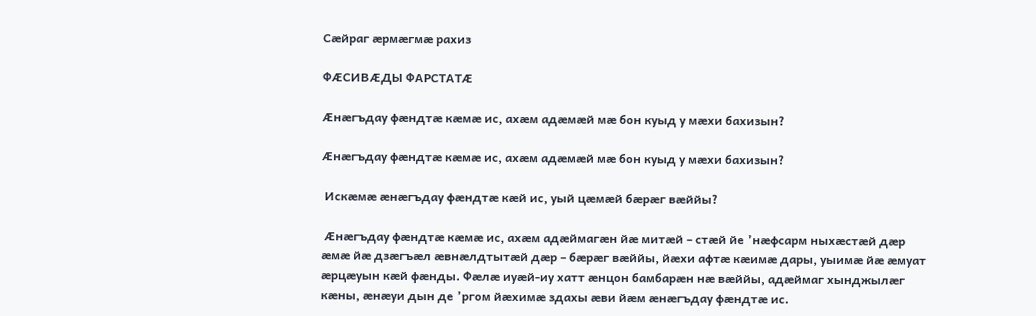Сӕйраг ӕрмӕгмӕ рахиз

ФӔСИВӔДЫ ФАРСТАТӔ

Ӕнӕгъдау фӕндтӕ кӕмӕ ис, ахӕм адӕмӕй мӕ бон куыд у мӕхи бахизын?

Ӕнӕгъдау фӕндтӕ кӕмӕ ис, ахӕм адӕмӕй мӕ бон куыд у мӕхи бахизын?

 Искӕмӕ ӕнӕгъдау фӕндтӕ кӕй ис, уый цӕмӕй бӕрӕг вӕййы?

 Ӕнӕгъдау фӕндтӕ кӕмӕ ис, ахӕм адӕймагӕн йӕ митӕй – стӕй йе ’нӕфсарм ныхӕстӕй дӕр ӕмӕ йӕ дзӕгъӕл ӕвнӕлдтытӕй дӕр – бӕрӕг вӕййы, йӕхи афтӕ кӕимӕ дары, уыимӕ йӕ ӕмуат ӕрцӕуын кӕй фӕнды. Фӕлӕ иуӕй-иу хатт ӕнцон бамбарӕн нӕ вӕййы, адӕймаг хынджылӕг кӕны, ӕнӕуи дын де ’ргом йӕхимӕ здахы ӕви йӕм ӕнӕгъдау фӕндтӕ ис.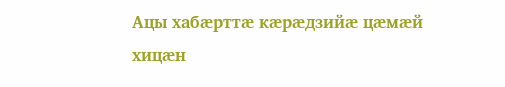Ацы хабӕрттӕ кӕрӕдзийӕ цӕмӕй хицӕн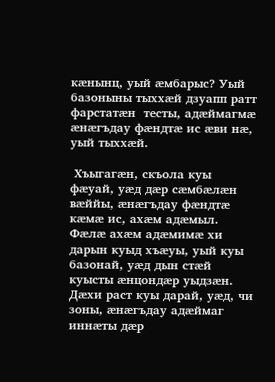кӕнынц, уый ӕмбарыс? Уый базоныны тыххӕй дзуапп ратт фарстатӕн  тесты, адӕймагмӕ ӕнӕгъдау фӕндтӕ ис ӕви нӕ, уый тыххӕй.

 Хъыгагӕн, скъола куы фӕуай, уӕд дӕр сӕмбӕлӕн вӕййы, ӕнӕгъдау фӕндтӕ кӕмӕ ис, ахӕм адӕмыл. Фӕлӕ ахӕм адӕмимӕ хи дарын куыд хъӕуы, уый куы базонай, уӕд дын стӕй куысты ӕнцондӕр уыдзӕн. Дӕхи раст куы дарай, уӕд, чи зоны, ӕнӕгъдау адӕймаг иннӕты дӕр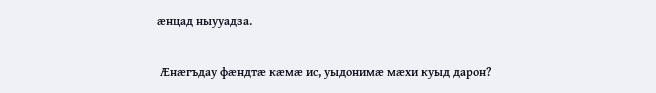ӕнцад ныууадза.

 Ӕнӕгъдау фӕндтӕ кӕмӕ ис, уыдонимӕ мӕхи куыд дарон?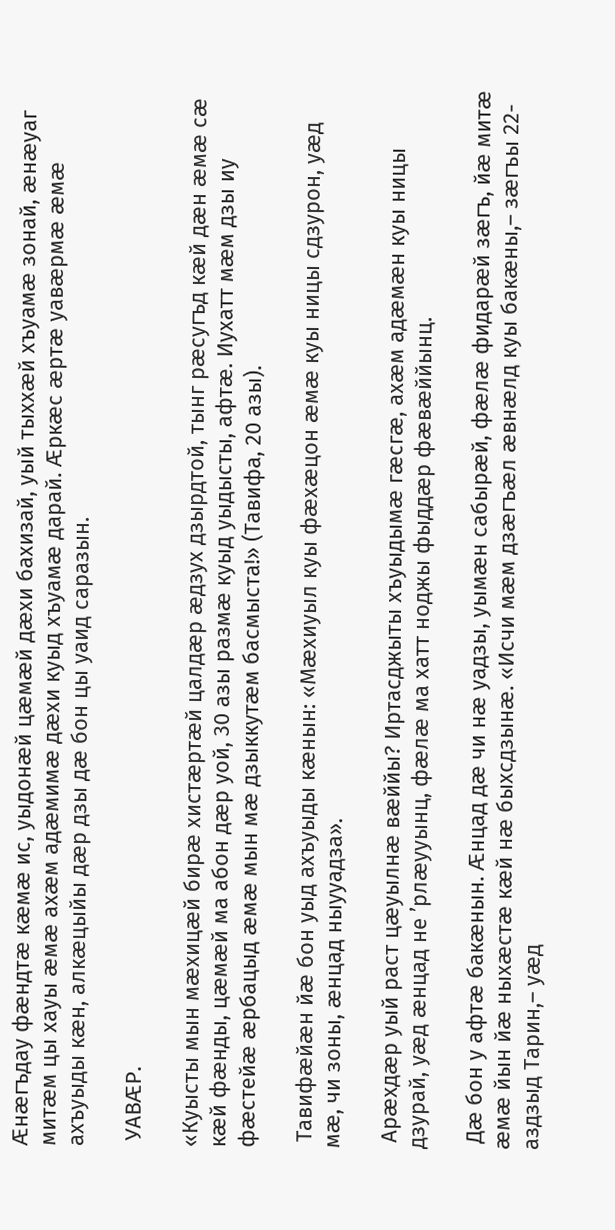Ӕнӕгъдау фӕндтӕ кӕмӕ ис, уыдонӕй цӕмӕй дӕхи бахизай, уый тыххӕй хъуамӕ зонай, ӕнӕуаг митӕм цы хауы ӕмӕ ахӕм адӕмимӕ дӕхи куыд хъуамӕ дарай. Ӕркӕс ӕртӕ уавӕрмӕ ӕмӕ ахъуыды кӕн, алкӕцыйы дӕр дзы дӕ бон цы уаид саразын.

 УАВӔР.

«Куысты мын мӕхицӕй бирӕ хистӕртӕй цалдӕр ӕдзух дзырдтой, тынг рӕсугъд кӕй дӕн ӕмӕ сӕ кӕй фӕнды, цӕмӕй ма абон дӕр уой, 30 азы размӕ куыд уыдысты, афтӕ. Иухатт мӕм дзы иу фӕстейӕ ӕрбацыд ӕмӕ мын мӕ дзыккутӕм басмыста!» (Тавифа, 20 азы).

 Тавифӕйӕн йӕ бон уыд ахъуыды кӕнын: «Мӕхиуыл куы фӕхӕцон ӕмӕ куы ницы сдзурон, уӕд мӕ, чи зоны, ӕнцад ныууадза».

 Арӕхдӕр уый раст цӕуылнӕ вӕййы? Иртасджыты хъуыдымӕ гӕсгӕ, ахӕм адӕмӕн куы ницы дзурай, уӕд ӕнцад не ’рлӕууынц, фӕлӕ ма хатт ноджы фыддӕр фӕвӕййынц.

 Дӕ бон у афтӕ бакӕнын. Ӕнцад дӕ чи нӕ уадзы, уымӕн сабырӕй, фӕлӕ фидарӕй зӕгъ, йӕ митӕ ӕмӕ йын йӕ ныхӕстӕ кӕй нӕ быхсдзынӕ. «Исчи мӕм дзӕгъӕл ӕвнӕлд куы бакӕны,– зӕгъы 22-аздзыд Тарин,– уӕд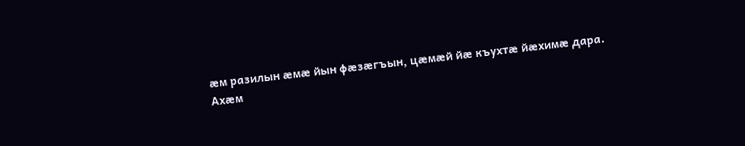ӕм разилын ӕмӕ йын фӕзӕгъын, цӕмӕй йӕ къухтӕ йӕхимӕ дара. Ахӕм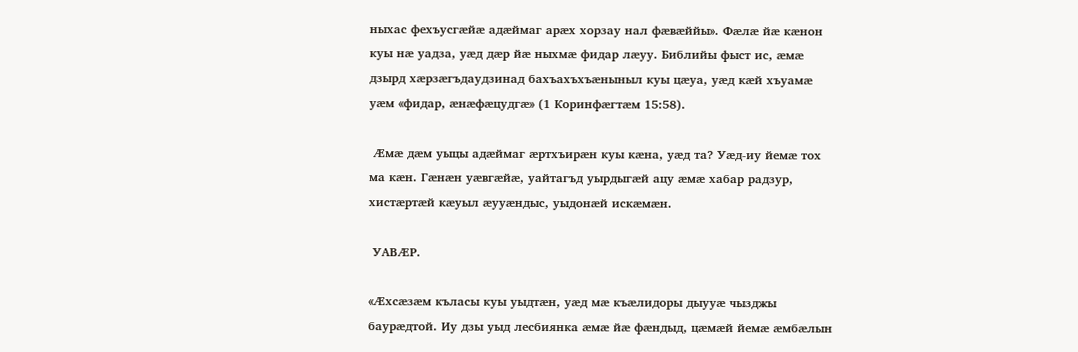ныхас фехъусгӕйӕ адӕймаг арӕх хорзау нал фӕвӕййы». Фӕлӕ йӕ кӕнон куы нӕ уадза, уӕд дӕр йӕ ныхмӕ фидар лӕуу. Библийы фыст ис, ӕмӕ дзырд хӕрзӕгъдаудзинад бахъахъхъӕныныл куы цӕуа, уӕд кӕй хъуамӕ уӕм «фидар, ӕнӕфӕцудгӕ» (1 Коринфӕгтӕм 15:58).

 Ӕмӕ дӕм уыцы адӕймаг ӕртхъирӕн куы кӕна, уӕд та? Уӕд-иу йемӕ тох ма кӕн. Гӕнӕн уӕвгӕйӕ, уайтагъд уырдыгӕй ацу ӕмӕ хабар радзур, хистӕртӕй кӕуыл ӕууӕндыс, уыдонӕй искӕмӕн.

 УАВӔР.

«Ӕхсӕзӕм къласы куы уыдтӕн, уӕд мӕ къӕлидоры дыууӕ чызджы баурӕдтой. Иу дзы уыд лесбиянка ӕмӕ йӕ фӕндыд, цӕмӕй йемӕ ӕмбӕлын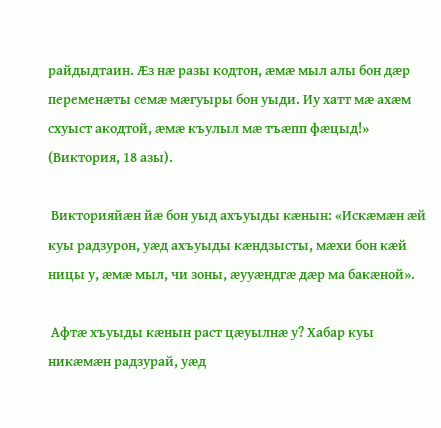райдыдтаин. Ӕз нӕ разы кодтон, ӕмӕ мыл алы бон дӕр переменӕты семӕ мӕгуыры бон уыди. Иу хатт мӕ ахӕм схуыст акодтой, ӕмӕ къулыл мӕ тъӕпп фӕцыд!» (Виктория, 18 азы).

 Викторияйӕн йӕ бон уыд ахъуыды кӕнын: «Искӕмӕн ӕй куы радзурон, уӕд ахъуыды кӕндзысты, мӕхи бон кӕй ницы у, ӕмӕ мыл, чи зоны, ӕууӕндгӕ дӕр ма бакӕной».

 Афтӕ хъуыды кӕнын раст цӕуылнӕ у? Хабар куы никӕмӕн радзурай, уӕд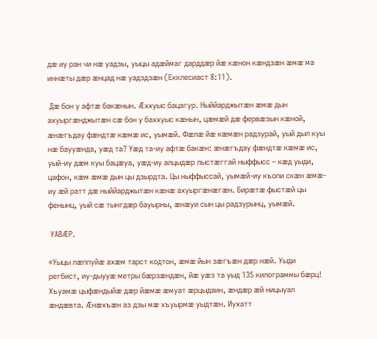дӕ иу ран чи нӕ уадзы, уыцы адӕймаг дарддӕр йӕ кӕнон кӕндзӕн ӕмӕ ма иннӕты дӕр ӕнцад нӕ уадздзӕн (Екклесиаст 8:11).

 Дӕ бон у афтӕ бакӕнын. Ӕххуыс бацагур. Ныййарджытӕн ӕмӕ дын ахуыргӕнджытӕн сӕ бон у баххуыс кӕнын, цӕмӕй дӕ фервӕзын кӕной, ӕнӕгъдау фӕндтӕ кӕмӕ ис, уымӕй. Фӕлӕ йӕ кӕмӕн радзурай, уый дыл куы нӕ баууӕнда, уӕд та? Уӕд та-иу афтӕ бакӕн: ӕнӕгъдау фӕндтӕ кӕмӕ ис, уый-иу дӕм куы бацӕуа, уӕд-иу алцыдӕр лыстӕггай ныффысс – кӕд уыди, цафон, кӕм ӕмӕ дын цы дзырдта. Цы ныффыссай, уымӕй-иу къопи скӕн ӕмӕ-иу ӕй ратт дӕ ныййарджытӕн кӕнӕ ахуыргӕнӕгӕн. Бирӕтӕ фыстӕй цы фенынц, уый сӕ тынгдӕр бауырны, ӕнӕуи сын цы радзурынц, уымӕй.

 УАВӔР.

«Уыцы лӕппуйӕ ахӕм тарст кодтон, ӕмӕ йын зӕгъӕн дӕр нӕй. Уыди регбист, иу-дыууӕ метры бӕрзӕндӕн, йӕ уӕз та уыд 135 килограммы бӕрц! Хъуамӕ цыфӕндыйӕ дӕр йӕмӕ ӕмуат ӕрцыдаин, ӕндӕр ӕй ницыуал ӕндӕвта. Ӕнӕхъӕн аз дзы мӕ хъуырмӕ уыдтӕн. Иухатт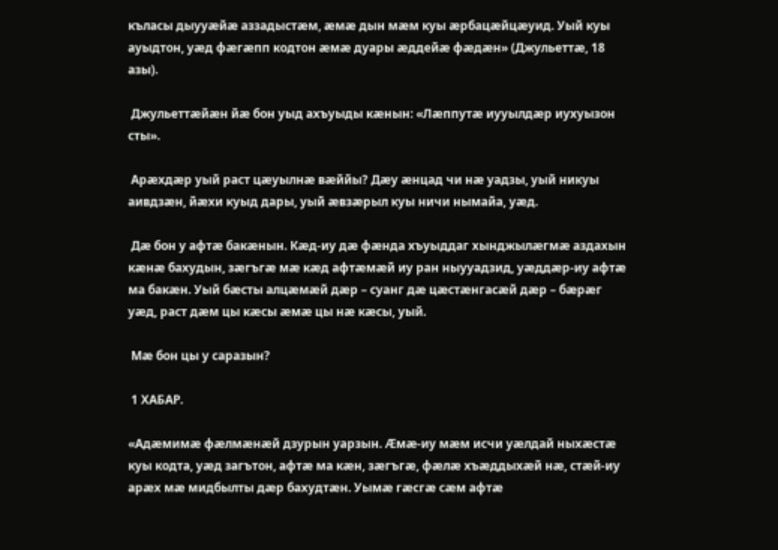къласы дыууӕйӕ аззадыстӕм, ӕмӕ дын мӕм куы ӕрбацӕйцӕуид. Уый куы ауыдтон, уӕд фӕгӕпп кодтон ӕмӕ дуары ӕддейӕ фӕдӕн» (Джульеттӕ, 18 азы).

 Джульеттӕйӕн йӕ бон уыд ахъуыды кӕнын: «Лӕппутӕ иууылдӕр иухуызон сты».

 Арӕхдӕр уый раст цӕуылнӕ вӕййы? Дӕу ӕнцад чи нӕ уадзы, уый никуы аивдзӕн, йӕхи куыд дары, уый ӕвзӕрыл куы ничи нымайа, уӕд.

 Дӕ бон у афтӕ бакӕнын. Кӕд-иу дӕ фӕнда хъуыддаг хынджылӕгмӕ аздахын кӕнӕ бахудын, зӕгъгӕ мӕ кӕд афтӕмӕй иу ран ныууадзид, уӕддӕр-иу афтӕ ма бакӕн. Уый бӕсты алцӕмӕй дӕр – суанг дӕ цӕстӕнгасӕй дӕр – бӕрӕг уӕд, раст дӕм цы кӕсы ӕмӕ цы нӕ кӕсы, уый.

 Мӕ бон цы у саразын?

 1 ХАБАР.

«Адӕмимӕ фӕлмӕнӕй дзурын уарзын. Ӕмӕ-иу мӕм исчи уӕлдай ныхӕстӕ куы кодта, уӕд загътон, афтӕ ма кӕн, зӕгъгӕ, фӕлӕ хъӕддыхӕй нӕ, стӕй-иу арӕх мӕ мидбылты дӕр бахудтӕн. Уымӕ гӕсгӕ сӕм афтӕ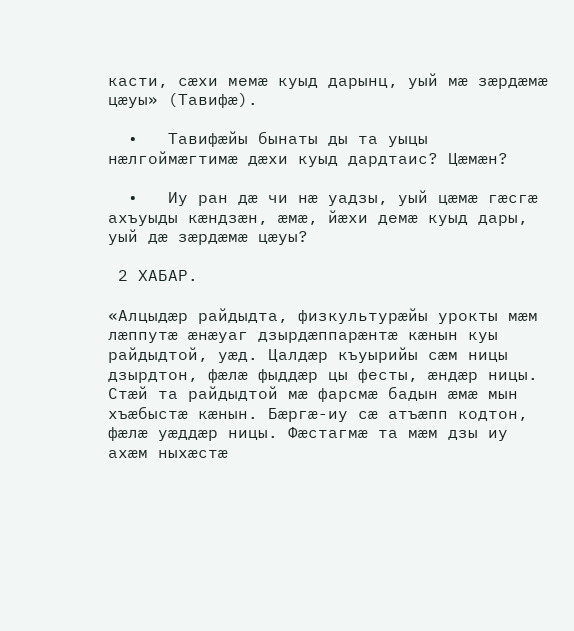касти, сӕхи мемӕ куыд дарынц, уый мӕ зӕрдӕмӕ цӕуы» (Тавифӕ).

  •   Тавифӕйы бынаты ды та уыцы нӕлгоймӕгтимӕ дӕхи куыд дардтаис? Цӕмӕн?

  •   Иу ран дӕ чи нӕ уадзы, уый цӕмӕ гӕсгӕ ахъуыды кӕндзӕн, ӕмӕ, йӕхи демӕ куыд дары, уый дӕ зӕрдӕмӕ цӕуы?

 2 ХАБАР.

«Алцыдӕр райдыдта, физкультурӕйы урокты мӕм лӕппутӕ ӕнӕуаг дзырдӕппарӕнтӕ кӕнын куы райдыдтой, уӕд. Цалдӕр къуырийы сӕм ницы дзырдтон, фӕлӕ фыддӕр цы фесты, ӕндӕр ницы. Стӕй та райдыдтой мӕ фарсмӕ бадын ӕмӕ мын хъӕбыстӕ кӕнын. Бӕргӕ-иу сӕ атъӕпп кодтон, фӕлӕ уӕддӕр ницы. Фӕстагмӕ та мӕм дзы иу ахӕм ныхӕстӕ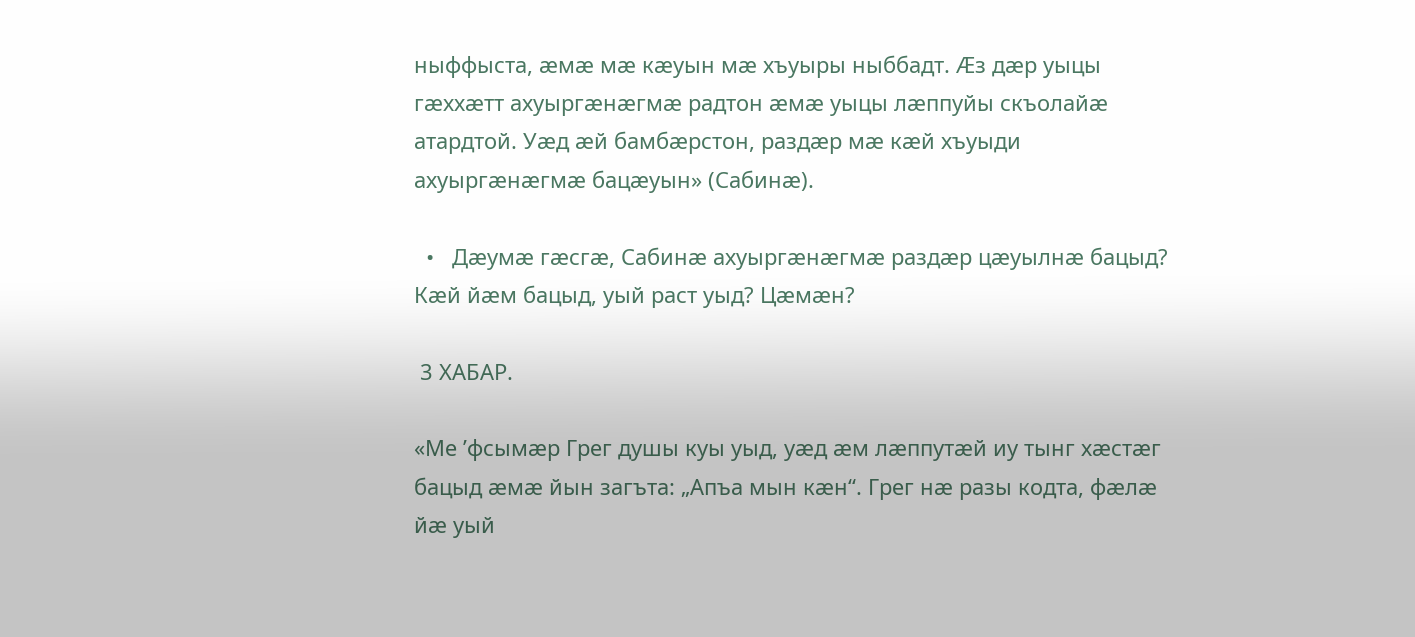ныффыста, ӕмӕ мӕ кӕуын мӕ хъуыры ныббадт. Ӕз дӕр уыцы гӕххӕтт ахуыргӕнӕгмӕ радтон ӕмӕ уыцы лӕппуйы скъолайӕ атардтой. Уӕд ӕй бамбӕрстон, раздӕр мӕ кӕй хъуыди ахуыргӕнӕгмӕ бацӕуын» (Сабинӕ).

  •   Дӕумӕ гӕсгӕ, Сабинӕ ахуыргӕнӕгмӕ раздӕр цӕуылнӕ бацыд? Кӕй йӕм бацыд, уый раст уыд? Цӕмӕн?

 3 ХАБАР.

«Ме ’фсымӕр Грег душы куы уыд, уӕд ӕм лӕппутӕй иу тынг хӕстӕг бацыд ӕмӕ йын загъта: „Апъа мын кӕн“. Грег нӕ разы кодта, фӕлӕ йӕ уый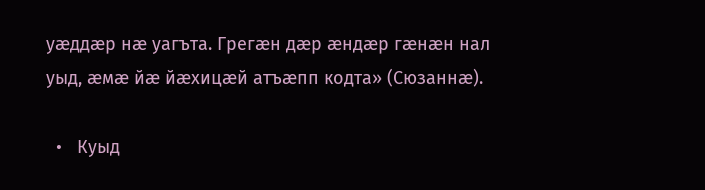уӕддӕр нӕ уагъта. Грегӕн дӕр ӕндӕр гӕнӕн нал уыд, ӕмӕ йӕ йӕхицӕй атъӕпп кодта» (Сюзаннӕ).

  •   Куыд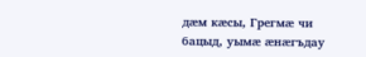дӕм кӕсы, Грегмӕ чи бацыд, уымӕ ӕнӕгъдау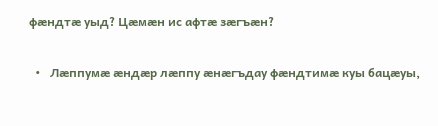фӕндтӕ уыд? Цӕмӕн ис афтӕ зӕгъӕн?

  •   Лӕппумӕ ӕндӕр лӕппу ӕнӕгъдау фӕндтимӕ куы бацӕуы,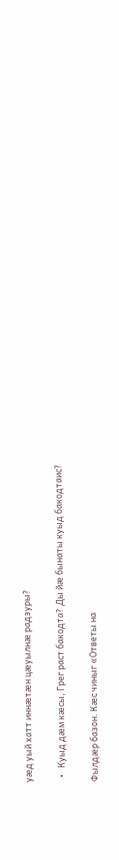уӕд уый хатт иннӕтӕн цӕуылнӕ радзуры?

  •   Куыд дӕм кӕсы, Грег раст бакодта? Ды йӕ бынаты куыд бакодтаис?

Фылдӕр базон. Кӕс чиныг «Ответы на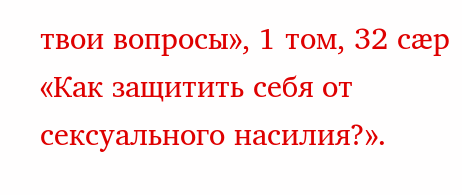твои вопросы», 1 том, 32 сӕр «Как защитить себя от сексуального насилия?».